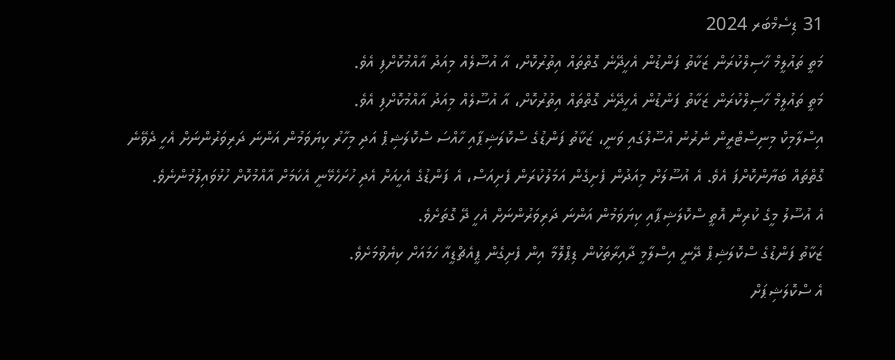31 ޑިސެމްބަރ 2024
މަތީ ތައުލީމް ހާސިލްކުރަން ޒަކާތު ފަންޑުން އެހީދޭނެ ގޮތްތައް އިތުރުކޮށް، އާ އުސޫލެއް މިއަދު އާއްމުކޮށްފި އެވެ.
މަތީ ތައުލީމް ހާސިލްކުރަން ޒަކާތު ފަންޑުން އެހީދޭނެ ގޮތްތައް އިތުރުކޮށް، އާ އުސޫލެއް މިއަދު އާއްމުކޮށްފި އެވެ.
އިސްލާމިކް މިނިސްޓްރީން ނެރުނު އުސޫލުގައި ވަނީ، ޒަކާތު ފަންޑުގެ ސްކޮލަޝިޕާއި ހާއްސަ ސްކޮލަޝިޕް އަދި މިހާރު ކިޔަވަމުން އަންނަ ދަރިވަރުންނަށް އެހީ ދެވޭނެ ގޮތްތައް ބަޔާންކޮށްފަ އެވެ. އެ އުސޫލަށް މިއަދުން ފެށިގެން އަމަލުކުރަން ފެށިއަސް، އެ ފަންޑުގެ އެހީއަށް އެދި ހުށަހެޅޭނީ އެކަމަށް އާއްމުކޮށް ހުޅުވައިލުމުންނެވެ.
އެ އުސޫލު މީގެ ކުރިން އޮތީ ސްކޮލަޝިޕާއި ކިޔަވަމުން އަންނަ ދަރިވަރުންނަށް އެހީ ދޭ ގޮތަށެވެ.
ޒަކާތު ފަންޑުގެ ސްކޮލަޝިޕް ދޭނީ އިސްލާމީ ދާއިރާތަކުން ޑިޕްލޮމާ އިން ފެށިގެން ޕީއެޗްޑީއާ ހަމައަށް ކިޔެވުމަށެވެ.
އެ ސްކޮލަޝިޕަށް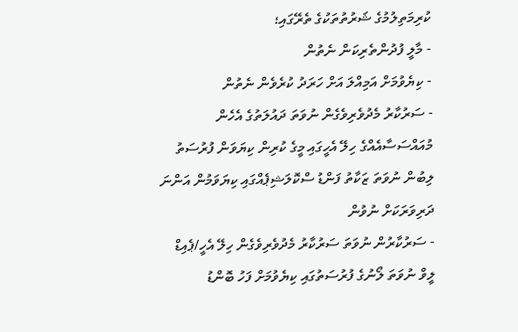ކުރިމަތިލުމުގެ ޝަރުތުތަކުގެ ތެރޭގައި؛
- މާލީ ފުދުންތެރިކަން ނެތުން
- ކިޔެވުމަށް އަމިއްލަ އަށް ހަރަދު ކުރެވެން ނެތުން
- ސަރުކާރު މެދުވެރިވެގެން ނުވަތަ ދައުލަތުގެ އެހެން މުއައްސަސާއެއްގެ ހިލޭ އެހީގައި މީގެ ކުރިން ކިޔަވަން ފުރުސަތު ލިބުން ނުވަތަ ޒަކާތު ފަންޑު ސްކޮލަޝިޕެއްގައި ކިޔަވަމުން އަންނަ ދަރިވަރަކަށް ނުވުން
- ސަރުކާރުން ނުވަތަ ސަރުކާރު މެދުވެރިވެގެން ހިލޭ އެހީ/ޕެއިޑް ލީވް ނުވަތަ ލޯނުގެ ފުރުސަތުގައި ކިޔެވުމަށް ފަހު ބޮންޑު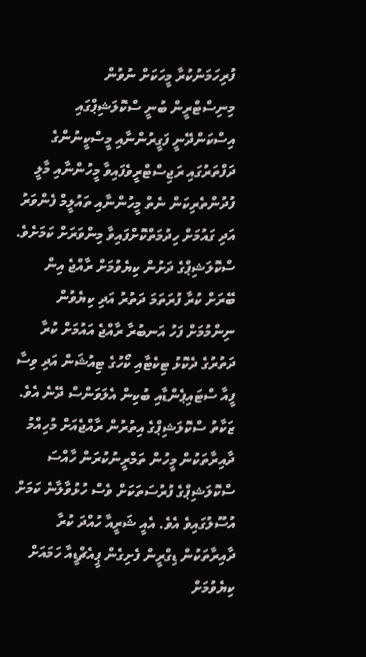ފުރިހަމަނުކުރާ މީހަކަށް ނުވުން
މިނިސްޓްރީން ބުނީ ސްކޮލަޝިޕްގައި އިސްކަންދޭނީ ފަގީރުންނާއި މީސްކީނުންގެ ދަފްތަރުގައި ރަޖިސްޓްރީވެފައިވާ މީހުންނާއި މާލީ ފުދުންތެރިކަން ނެތް މީހުންނާއި ތައުލީމް ފެންވަރު އަދި ގައުމަށް ހިދުމަތްކޮށްފައިވާ މިންވަރަށް ކަމަށެވެ.
ސްކޮލަޝިޕްގެ ދަށުން ކިޔެވުމަށް ރާއްޖެ އިން ބޭރަށް ކުރާ ފުރަތަމަ ދަތުރު އަދި ކިޔެވުން ނިންމުމަށް ފަހު އަނބުރާ ރާއްޖެ އައުމަށް ކުރާ ދަތުރުގެ ދެކޮޅު ޓިކެޓާއި ކޯހުގެ ޓިއުޝަން އަދި ވިސާ ފީއާ ސްޓައިޕެންޑާއި ބުކިން އެލަވަންސް ދޭނެ އެވެ.
ޒަކާތު ސްކޮލަޝިޕްގެ އިތުރުން ރާއްޖެއަށް މުހިއްމު ދާއިރާތަކުން މީހުން ތަމްރީނުކުރަން ހާއްސަ ސްކޮލަޝިޕްގެ ފުރުސަތަކަށް ވެސް ހުޅުވާލާނެ ކަމަށް އުސޫލުގައިވެ އެވެ. އެއީ ޝަރީއާ ހުއްދަ ކުރާ ދާއިރާތަކުން ޑިގްރީން ފެށިގެން ޕީއެޗްޑީއާ ހަމައަށް ކިޔެވުމަށް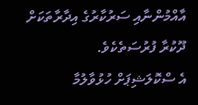އާއްމުންނާއި ސަރުކާރުގެ އިދާރާތަކަށް ދޫކުރާ ފުރުސަތެކެވެ.
އެ ސްކޮލަޝިޕަށް ހުޅުވާލުމާ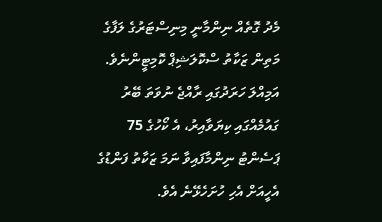މެދު ގޮތެއް ނިންމާނީ މިނިސްޓަރުގެ ލަފާގެ މަތިން ޒަކާތު ސްކޮލަޝިޕް ކޮމިޓީންނެވެ.
އަމިއްލަ ހަރަދުގައި ރާއްޖެ ނުވަތަ ބޭރު ގައުމެއްގައި ކިޔަވާއިރު، އެ ކޯހުގެ 75 ޕަސެންޓު ނިންމާފައިވާ ނަމަ ޒަކާތު ފަންޑުގެ އެހީއަށް އެހި ހުށަހެޅޭނެ އެވެ.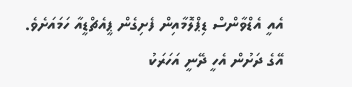އެއީ އެޑްވާންސް ޑިޕްލޮމާއިން ފެށިގެން ޕީއެޗްޑީއާ ހަމައަށެވެ.
އޭގެ ދަށުން އެހީ ދޭނީ އަހަރަކު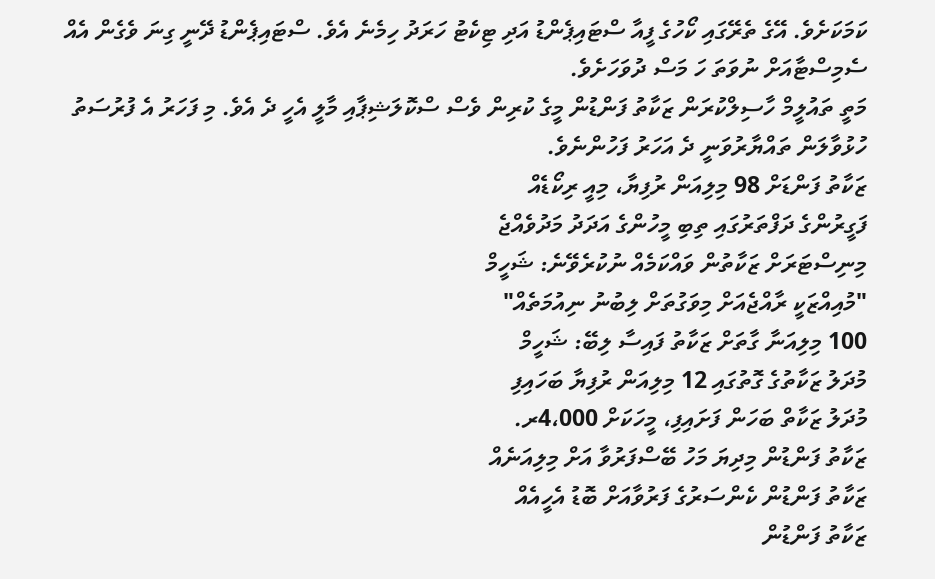ކަމަކަށެވެ. އޭގެ ތެރޭގައި ކޯހުގެ ފީއާ ސްޓައިޕެންޑު އަދި ޓިކެޓު ހަރަދު ހިމެނެ އެވެ. ސްޓައިޕެންޑު ދޭނީ ގިނަ ވެގެން އެއް ސެމިސްޓާއަށް ނުވަތަ ހަ މަސް ދުވަހަށެވެ.
މަތީ ތައުލީމް ހާސިލްކުރަން ޒަކާތު ފަންޑުން މީގެ ކުރިން ވެސް ސްކޮލަޝިޕާއި މާލީ އެހީ ދެ އެވެ. މި ފަހަރު އެ ފުރުސަތު ހުޅުވާލަން ތައްޔާރުވަނީ ދެ އަހަރު ފަހުންނެވެ.
ޒަކާތު ފަންޑަށް 98 މިލިއަން ރުފިޔާ، މިއީ ރިކޯޑެއް
ފަގީރުންގެ ދަފްތަރުގައި ތިބި މީހުންގެ އަދަދު މަދުވެއްޖެ
މިނިސްޓަރަށް ޒަކާތުން ވައްކަމެއް ނުކުރެވޭނެ: ޝަހީމް
"މުއިއްޒަކީ ރާއްޖެއަށް މިވަގުތަށް ލިބުނު ނިއުމަތެއް"
100 މިލިއަނާ ގާތަށް ޒަކާތު ފައިސާ ލިބޭ: ޝަހީމް
މުދަލު ޒަކާތުގެ ގޮތުގައި 12 މިލިއަން ރުފިޔާ ބަހައިފި
މުދަލު ޒަކާތް ބަހަން ފަށައިފި، މީހަކަށް 4،000ރ.
ޒަކާތު ފަންޑުން މިދިޔަ މަހު ބޭސްފަރުވާ އަށް މިލިއަނެއް
ޒަކާތު ފަންޑުން ކެންސަރުގެ ފަރުވާއަށް ބޮޑު އެހީއެއް
ޒަކާތު ފަންޑުން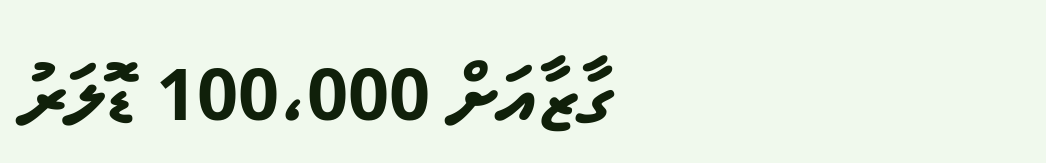ގާޒާއަށް 100،000 ޑޮލަރު